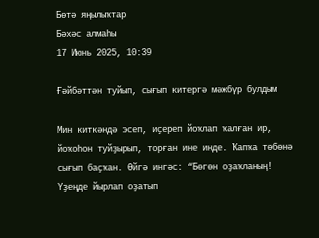Бөтә яңылыҡтар
Бәхәс алмаһы
17 Июнь 2025, 10:39

Ғәйбәттән туйып, сығып китергә мәжбүр булдым

Мин киткәндә эсеп, иҫереп йоҡлап ҡалған ир, йоҡоһон туйҙырып, торған ине инде. Ҡапҡа төбөнә сығып баҫҡан. Өйгә ингәс: “Бөгөн оҙаҡланың! Үҙеңде йырлап оҙатып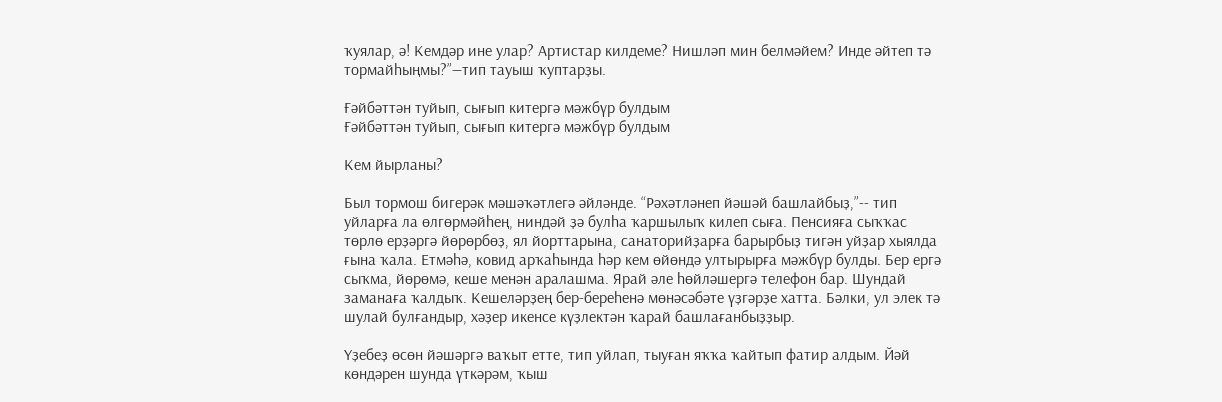ҡуялар, ә! Кемдәр ине улар? Артистар килдеме? Нишләп мин белмәйем? Инде әйтеп тә тормайһыңмы?”—тип тауыш ҡуптарҙы.

Ғәйбәттән туйып, сығып китергә мәжбүр булдым
Ғәйбәттән туйып, сығып китергә мәжбүр булдым

Кем йырланы?

Был тормош бигерәк мәшәҡәтлегә әйләнде. “Рәхәтләнеп йәшәй башлайбыҙ,”-- тип уйларға ла өлгөрмәйһең, ниндәй ҙә булһа ҡаршылыҡ килеп сыға. Пенсияға сыҡҡас төрлө ерҙәргә йөрөрбөҙ, ял йорттарына, санаторийҙарға барырбыҙ тигән уйҙар хыялда ғына ҡала. Етмәһә, ковид арҡаһында һәр кем өйөндә ултырырға мәжбүр булды. Бер ергә сыҡма, йөрөмә, кеше менән аралашма. Ярай әле һөйләшергә телефон бар. Шундай заманаға ҡалдыҡ. Кешеләрҙең бер-береһенә мөнәсәбәте үҙгәрҙе хатта. Бәлки, ул элек тә шулай булғандыр, хәҙер икенсе күҙлектән ҡарай башлағанбыҙҙыр.

Үҙебеҙ өсөн йәшәргә ваҡыт етте, тип уйлап, тыуған яҡҡа ҡайтып фатир алдым. Йәй көндәрен шунда үткәрәм, ҡыш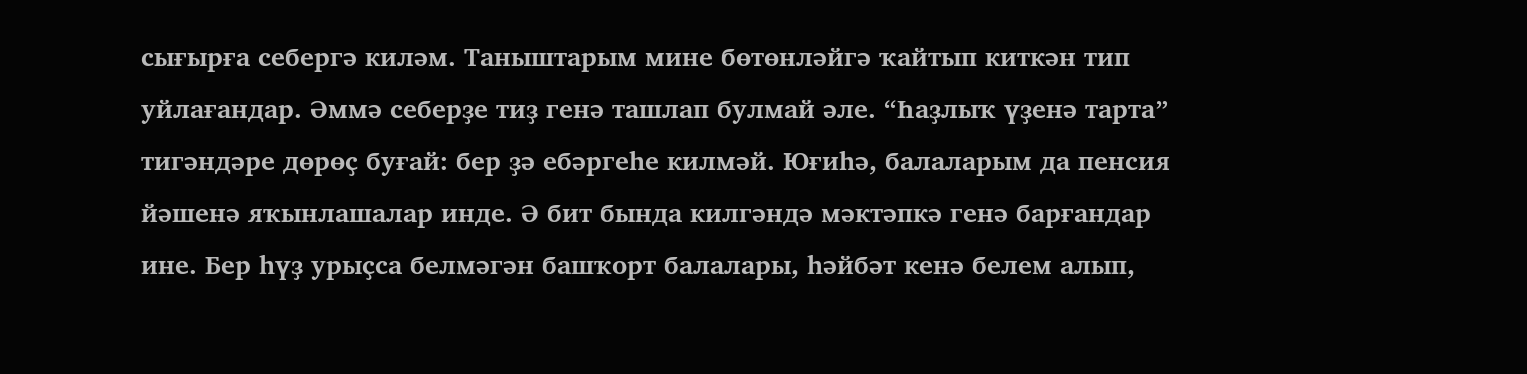сығырға себергә киләм. Таныштарым мине бөтөнләйгә ҡайтып киткән тип уйлағандар. Әммә себерҙе тиҙ генә ташлап булмай әле. “Һаҙлыҡ үҙенә тарта” тигәндәре дөрөҫ буғай: бер ҙә ебәргеһе килмәй. Юғиһә, балаларым да пенсия йәшенә яҡынлашалар инде. Ә бит бында килгәндә мәктәпкә генә барғандар ине. Бер һүҙ урыҫса белмәгән башҡорт балалары, һәйбәт кенә белем алып,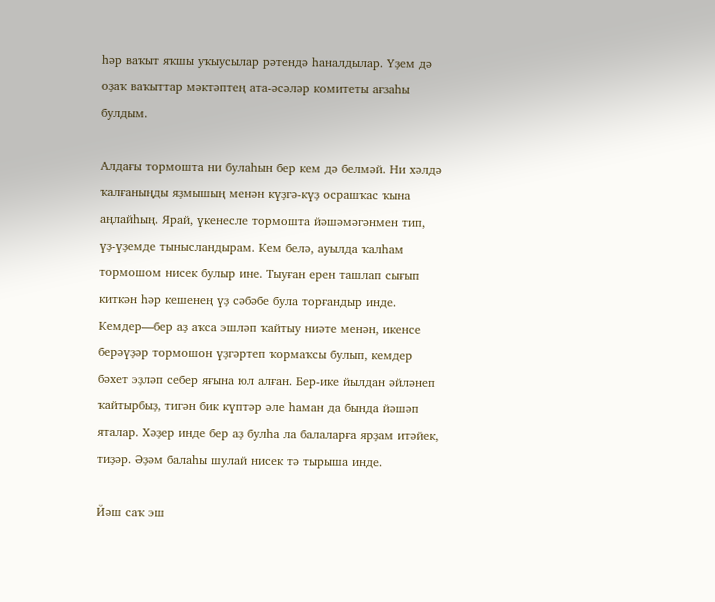һәр ваҡыт яҡшы уҡыусылар рәтендә һаналдылар. Үҙем дә оҙаҡ ваҡыттар мәктәптең ата-әсәләр комитеты ағзаһы булдым.

Алдағы тормошта ни булаһын бер кем дә белмәй. Ни хәлдә ҡалғаныңды яҙмышың менән күҙгә-күҙ осрашҡас ҡына аңлайһың. Ярай, үкенесле тормошта йәшәмәгәнмен тип, үҙ-үҙемде тынысландырам. Кем белә, ауылда ҡалһам тормошом нисек булыр ине. Тыуған ерен ташлап сығып киткән һәр кешенең үҙ сәбәбе була торғандыр инде. Кемдер—бер аҙ аҡса эшләп ҡайтыу ниәте менән, икенсе берәүҙәр тормошон үҙгәртеп ҡормаҡсы булып, кемдер бәхет эҙләп себер яғына юл алған. Бер-ике йылдан әйләнеп ҡайтырбыҙ, тигән бик күптәр әле һаман да бында йәшәп яталар. Хәҙер инде бер аҙ булһа ла балаларға ярҙам итәйек, тиҙәр. Әҙәм балаһы шулай нисек тә тырыша инде.

Йәш саҡ эш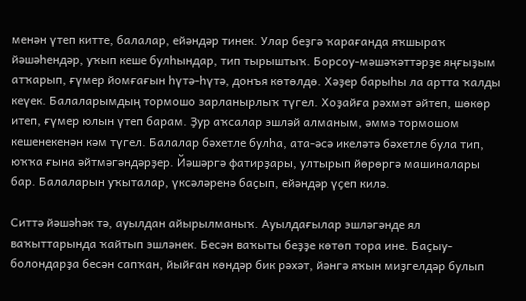менән үтеп китте, балалар, ейәндәр тинек. Улар беҙгә ҡарағанда яҡшыраҡ йәшәһендәр, уҡып кеше булһындар, тип тырыштыҡ. Борсоу-мәшәҡәттәрҙе яңғыҙым атҡарып, ғүмер йомғағын һүтә-һүтә, донъя көтөлдө. Хәҙер барыһы ла артта ҡалды кеүек. Балаларымдың тормошо зарланырлыҡ түгел. Хоҙайға рәхмәт әйтеп, шөкөр итеп, ғүмер юлын үтеп барам. Ҙур аҡсалар эшләй алманым, әммә тормошом кешенекенән кәм түгел. Балалар бәхетле булһа, ата-әсә икеләтә бәхетле була тип, юҡҡа ғына әйтмәгәндәрҙер. Йәшәргә фатирҙары, ултырып йөрөргә машиналары бар. Балаларын уҡыталар, үксәләренә баҫып, ейәндәр үҫеп килә.

Ситтә йәшәһәк тә, ауылдан айырылманыҡ. Ауылдағылар эшләгәнде ял ваҡыттарында ҡайтып эшләнек. Бесән ваҡыты беҙҙе көтөп тора ине. Баҫыу-болондарҙа бесән сапҡан, йыйған көндәр бик рәхәт, йәнгә яҡын миҙгелдәр булып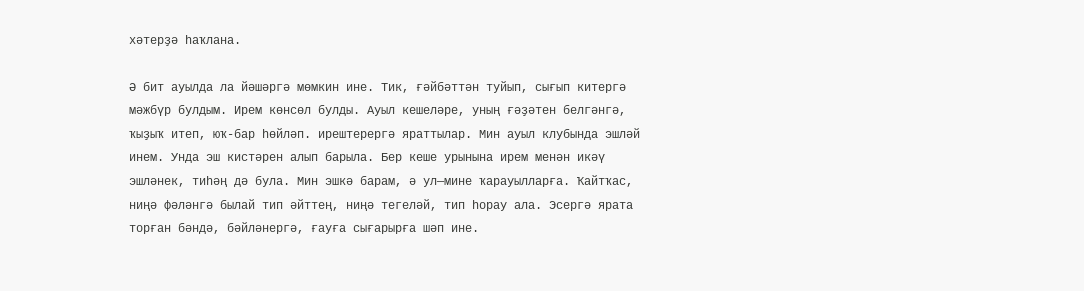хәтерҙә һаҡлана.

Ә бит ауылда ла йәшәргә мөмкин ине. Тик, ғәйбәттән туйып, сығып китергә мәжбүр булдым. Ирем көнсөл булды. Ауыл кешеләре, уның ғәҙәтен белгәнгә, ҡыҙыҡ итеп, юҡ-бар һөйләп. ирештерергә яраттылар. Мин ауыл клубында эшләй инем. Унда эш кистәрен алып барыла. Бер кеше урынына ирем менән икәү эшләнек, тиһәң дә була. Мин эшкә барам, ә ул—мине ҡарауылларға. Ҡайтҡас, ниңә фәләнгә былай тип әйттең, ниңә тегеләй, тип һорау ала. Эсергә ярата торған бәндә, бәйләнергә, ғауға сығарырға шәп ине.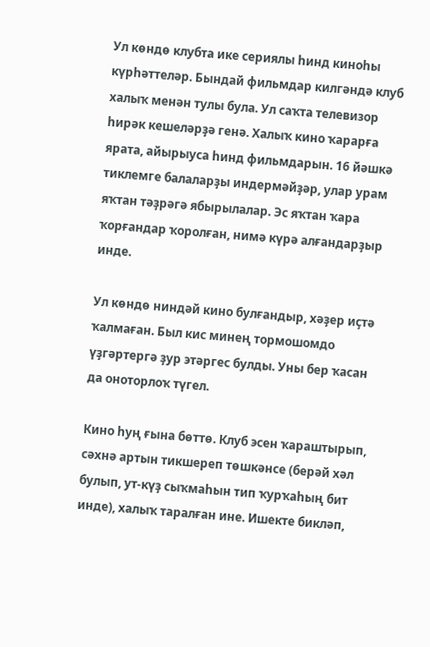Ул көндө клубта ике сериялы һинд киноһы күрһәттеләр. Бындай фильмдар килгәндә клуб халыҡ менән тулы була. Ул саҡта телевизор һирәк кешеләрҙә генә. Халыҡ кино ҡарарға ярата, айырыуса һинд фильмдарын. 16 йәшкә тиклемге балаларҙы индермәйҙәр, улар урам яҡтан тәҙрәгә ябырылалар. Эс яҡтан ҡара ҡорғандар ҡоролған, нимә күрә алғандарҙыр инде.

Ул көндө ниндәй кино булғандыр, хәҙер иҫтә ҡалмаған. Был кис минең тормошомдо үҙгәртергә ҙур этәргес булды. Уны бер ҡасан да оноторлоҡ түгел.

Кино һуң ғына бөттө. Клуб эсен ҡараштырып, сәхнә артын тикшереп төшкәнсе (берәй хәл булып, ут-күҙ сыҡмаһын тип ҡурҡаһың бит инде), халыҡ таралған ине. Ишекте бикләп,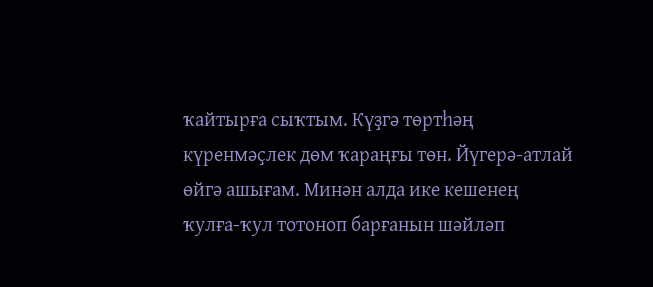ҡайтырға сыҡтым. Күҙгә төртһәң күренмәҫлек дөм ҡараңғы төн. Йүгерә-атлай өйгә ашығам. Минән алда ике кешенең ҡулға-ҡул тотоноп барғанын шәйләп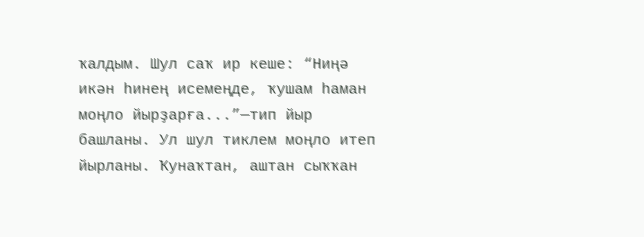ҡалдым. Шул саҡ ир кеше: “Ниңә икән һинең исемеңде, ҡушам һаман моңло йырҙарға...”—тип йыр башланы. Ул шул тиклем моңло итеп йырланы. Ҡунаҡтан, аштан сыҡҡан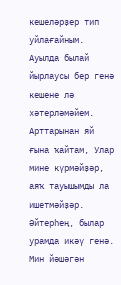кешеләрҙер тип уйлағайным. Ауылда былай йырлаусы бер генә кешене лә хәтерләмәйем. Арттарынан яй ғына ҡайтам, Улар мине күрмәйҙәр, аяҡ тауышымды ла ишетмәйҙәр. Әйтерһең, былар урамда икәү генә. Мин йәшәгән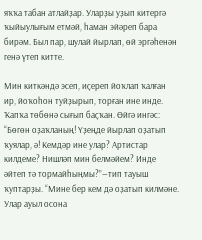яҡҡа табан атлайҙар. Уларҙы уҙып китергә ҡыйыулығым етмәй, һаман эйәреп бара бирәм. Был пар, шулай йырлап, өй эргәһенән генә үтеп китте.

Мин киткәндә эсеп, иҫереп йоҡлап ҡалған ир, йоҡоһон туйҙырып, торған ине инде. Ҡапҡа төбөнә сығып баҫҡан. Өйгә ингәс: “Бөгөн оҙаҡланың! Үҙеңде йырлап оҙатып ҡуялар, ә! Кемдәр ине улар? Артистар килдеме? Нишләп мин белмәйем? Инде әйтеп тә тормайһыңмы?”—тип тауыш ҡуптарҙы. “Мине бер кем дә оҙатып килмәне. Улар ауыл осона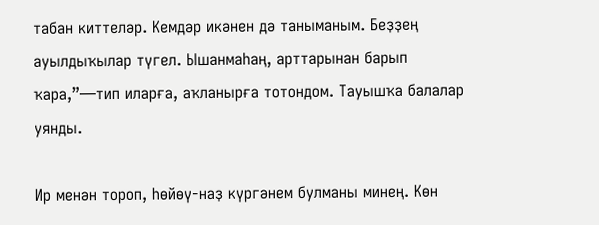табан киттеләр. Кемдәр икәнен дә таныманым. Беҙҙең ауылдыҡылар түгел. Ышанмаһаң, арттарынан барып ҡара,”—тип иларға, аҡланырға тотондом. Тауышҡа балалар уянды.

Ир менән тороп, һөйөү-наҙ күргәнем булманы минең. Көн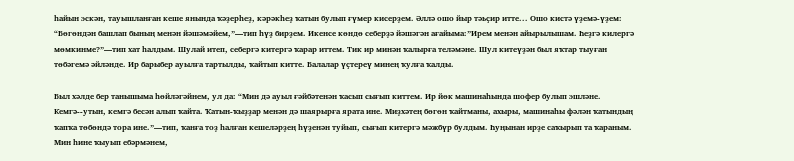һайын эскән, тауышланған кеше янында ҡәҙерһеҙ, кәрәкһеҙ ҡатын булып ғүмер кисерҙем. Әллә ошо йыр тәьҫир итте... Ошо кистә үҙемә-үҙем: “Бөгөндән башлап бының менән йәшәмәйем,”—тип һүҙ бирҙем. Икенсе көндө себерҙә йәшәгән ағайыма:”Ирем менән айырылышам. Һеҙгә килергә мөмкинме?”—тип хат һалдым. Шулай итеп, себергә китергә ҡарар иттем. Тик ир минән ҡалырға теләмәне. Шул китеүҙән был яҡтар тыуған төбәгемә әйләнде. Ир барыбер ауылға тартылды, ҡайтып китте. Балалар үҫтереү минең ҡулға ҡалды.

Был хәлде бер танышыма һөйләгәйнем, ул да: “Мин дә ауыл ғәйбәтенән ҡасып сығып киттем. Ир йөк машинаһында шофер булып эшләне. Кемгә--утын, кемгә бесән алып ҡайта. Ҡатын-ҡыҙҙар менән дә шаярырға ярата ине. Миҙхәтең бөгөн ҡайтманы, ахыры, машинаһы фәлән ҡатындың ҡапҡа төбөндә тора ине.”—тип, ҡанға тоҙ һалған кешеләрҙең һүҙенән туйып, сығып китергә мәжбүр булдым. Һуңынан ирҙе саҡырып та ҡараным. Мин һине ҡыуып ебәрмәнем,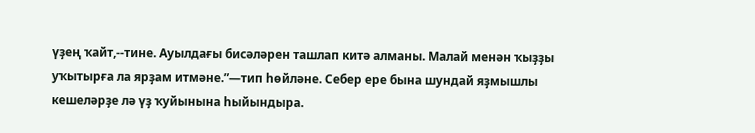үҙең ҡайт,--тине. Ауылдағы бисәләрен ташлап китә алманы. Малай менән ҡыҙҙы уҡытырға ла ярҙам итмәне.”—тип һөйләне. Себер ере бына шундай яҙмышлы кешеләрҙе лә үҙ ҡуйынына һыйындыра.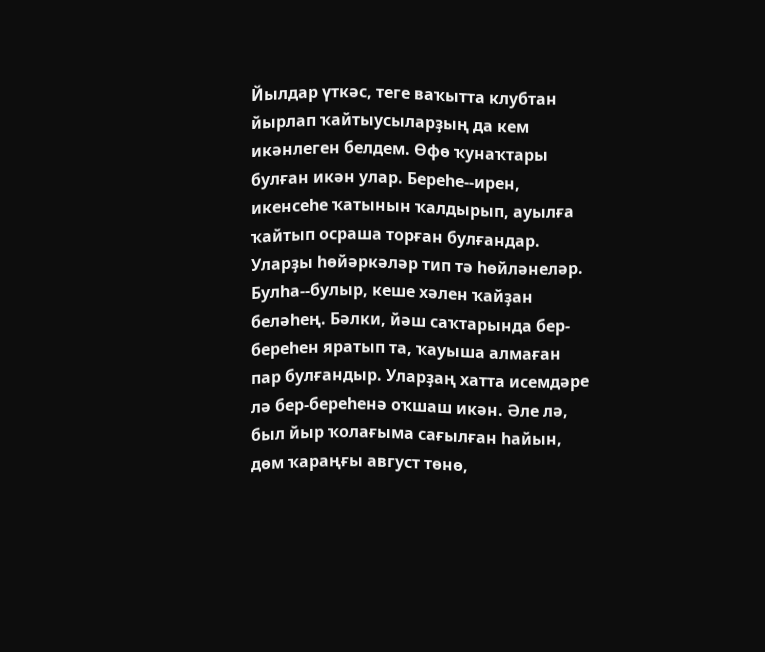Йылдар үткәс, теге ваҡытта клубтан йырлап ҡайтыусыларҙың да кем икәнлеген белдем. Өфө ҡунаҡтары булған икән улар. Береһе--ирен, икенсеһе ҡатынын ҡалдырып, ауылға ҡайтып осраша торған булғандар. Уларҙы һөйәркәләр тип тә һөйләнеләр. Булһа--булыр, кеше хәлен ҡайҙан беләһең. Бәлки, йәш саҡтарында бер-береһен яратып та, ҡауыша алмаған пар булғандыр. Уларҙаң хатта исемдәре лә бер-береһенә оҡшаш икән. Әле лә, был йыр ҡолағыма сағылған һайын, дөм ҡараңғы август төнө,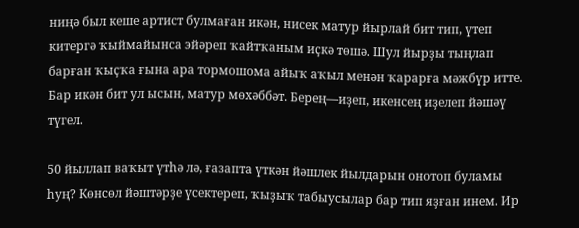ниңә был кеше артист булмаған икән, нисек матур йырлай бит тип, үтеп китергә ҡыймайынса эйәреп ҡайтҡаным иҫкә төшә. Шул йырҙы тыңлап барған ҡыҫҡа ғына ара тормошома айыҡ аҡыл менән ҡарарға мәжбүр итте. Бар икән бит ул ысын, матур мөхәббәт. Берең—иҙеп, икенсең иҙелеп йәшәү түгел.

50 йыллап ваҡыт үтһә лә, ғазапта үткән йәшлек йылдарын онотоп буламы һуң? Көнсөл йәштәрҙе үсектереп, ҡыҙыҡ табыусылар бар тип яҙған инем. Ир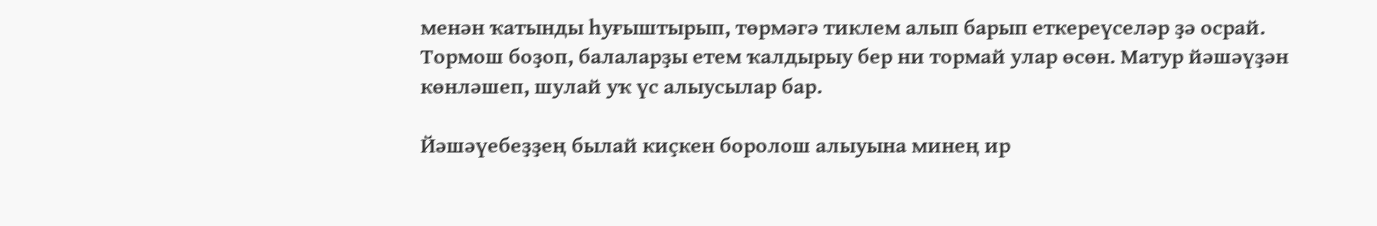менән ҡатынды һуғыштырып, төрмәгә тиклем алып барып еткереүселәр ҙә осрай. Тормош боҙоп, балаларҙы етем ҡалдырыу бер ни тормай улар өсөн. Матур йәшәүҙән көнләшеп, шулай уҡ үс алыусылар бар.

Йәшәүебеҙҙең былай киҫкен боролош алыуына минең ир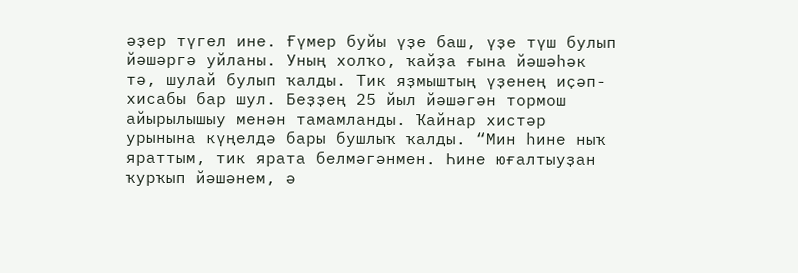әҙер түгел ине. Ғүмер буйы үҙе баш, үҙе түш булып йәшәргә уйланы. Уның холҡо, ҡайҙа ғына йәшәһәк тә, шулай булып ҡалды. Тик яҙмыштың үҙенең иҫәп-хисабы бар шул. Беҙҙең 25 йыл йәшәгән тормош айырылышыу менән тамамланды. Ҡайнар хистәр урынына күңелдә бары бушлыҡ ҡалды. “Мин һине ныҡ яраттым, тик ярата белмәгәнмен. Һине юғалтыуҙан ҡурҡып йәшәнем, ә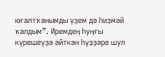юғалтҡанымды үҙем дә һиҙмәй ҡалдым”. Иремдең һуңғы күрешеүҙә әйткән һүҙҙәре шул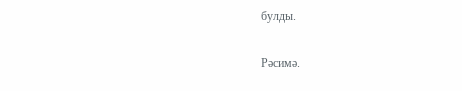булды.

Рәсимә.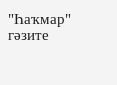"Һаҡмар" гәзите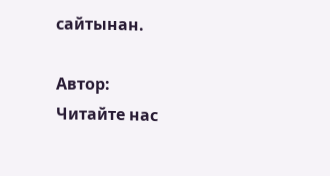сайтынан.

Автор:
Читайте нас